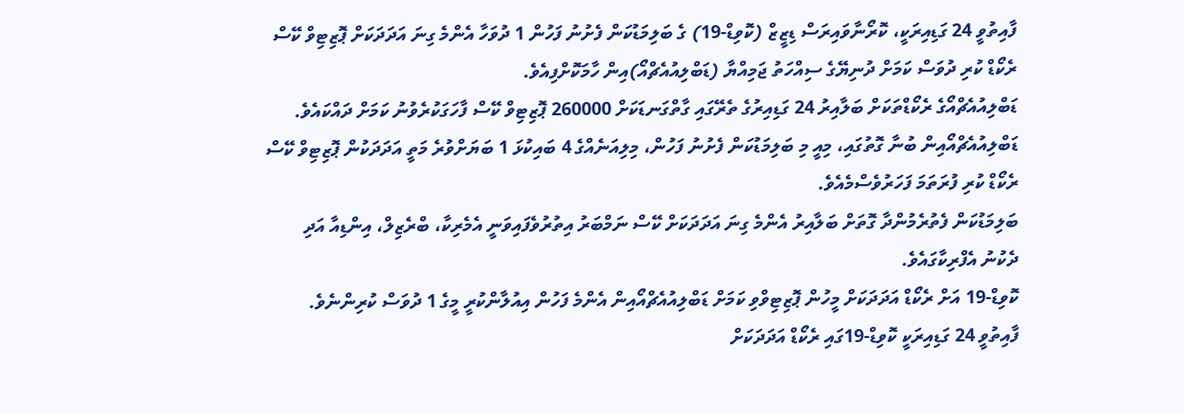ފާއިތުވީ 24 ގަޑިއިރަކީ، ކޮރޯނާވައިރަސް ޑިޒީޒް (ކޮވިޑް-19) ގެ ބަލިމަޑުކަން ފެށުނު ފަހުން 1 ދުވަހާ އެންމެ ގިނަ އަދަދަކަށް ޕޮޒިޓިވް ކޭސް ރެކޯޑް ކުރި ދުވަސް ކަމަށް ދުނިޔޭގެ ސިއްހަތު ޖަމިއްޔާ (ޑަބްލިއުއެޗްއޯ)އިން ހާމަކޮށްފިއެވެ.
ޑަބްލިއުއެޗްއޯގެ ރެކޯޑްތަކަށް ބަލާއިރު 24 ގަޑިއިރުގެ ތެރޭގައި ގާތްގަނޑަކަށް 260000 ޕޮޒިޓިވް ކޭސް ފާހަގަކުރެވުނު ކަމަށް ދައްކައެވެ.
ޑަބްލިއުއެޗްއޯއިން ބުނާ ގޮތުގައި، މިއީ މި ބަލިމަޑުކަން ފެށުނު ފަހުން، މިލިއަނެއްގެ 4 ބައިކުޅަ 1 ބަޔަށްވުރެ މަތީ އަދަދަކުން ޕޮޒިޓިވް ކޭސް ރެކޯޑް ކުރި ފުރަތަމަ ފަހަރުވެސްމެއެވެ.
ބަލިމަޑުކަން ފެތުރެމުންދާ ގޮތަށް ބަލާއިރު އެންމެ ގިނަ އަދަދަކަށް ކޭސް ނަމްބަރު އިތުރުވެފައިވަނީ އެމެރިކާ، ބްރެޒިލް، އިންޑިއާ އަދި ދެކުނު އެފްރިކާގައެވެ.
ކޮވިޑް-19 އަށް ރެކޯޑް އަދަދަކަށް މީހުން ޕޮޒިޓިވްވި ކަމަށް ޑަބްލިއުއެޗްއޯއިން އެންމެ ފަހުން އިއުލާންކުރީ މީގެ 1 ދުވަސް ކުރިންނެވެ.
ފާއިތުވީ 24 ގަޑިއިރަކީ ކޮވިޑް-19ގައި ރެކޯޑް އަދަދަކަށް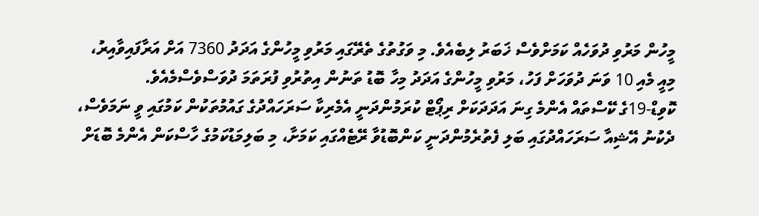މީހުން މަރުވި ދުވަހެއް ކަމަށްވެސް ޚަބަރު ލިބެއެވެ. މި ވަގުތުގެ ތެރޭގައި މަރުވި މީހުންގެ އަދަދު 7360 އަށް އަރާފައިވާއިރު، މިއީ މެއި 10 ވަނަ ދުވަހަށް ފަހު، މަރުވި މީހުންގެ އަދަދު މިހާ ބޮޑު ތަނުން އިތުރުވި ފުރަތަމަ ދުވަސްވެސްމެއެވެ.
ކޮވިޑް-19ގެ ކޭސްތައް އެންމެ ގިނަ އަދަދަކަށް ރިޕޯޓް ކުރަމުންދަނީ އެމެރިކާ ސަރަހައްދުގެ ގައުމުތަކުން ކަމުގައި ވީ ނަމަވެސް، ދެކުނު އޭޝިއާ ސަރަހައްދުގައި ބަލި ފެތުރެމުންދަނީ ކަންބޮޑުވާ ރޭޓެއްގައި ކަމަށާ، މި ބަލިމަޑުކަމުގެ ހާސްކަން އެންމެ ބޮޑަށް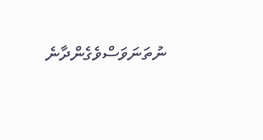ނުތަނަވަސްވެގެންދާނެ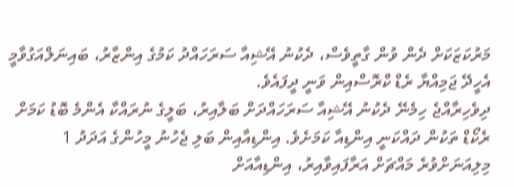މަރުކަޒަކަށް ދެން ވުން ގާތީވެސް، ދެކުނު އޭޝިއާ ސަރަހައްދު ކަމުގެ އިންޒާރު، ބައިނަލްއަގުވާމީ އެހީދޭ ޖަމިއްޔާ ރެޑް ކްރޮސްއިން ވަނީ ދީފައެވެ.
ދިވެހިރާއްޖެ ހިމެނޭ ދެކުނު އޭޝިއާ ސަރަހައްދަށް ބަލާއިރު، ބަލީގެ ނުރައްކާ އެންމެ ބޮޑު ކަމަށް ރެކޯޑް ތަކުން ދައްކަނީ އިންޑިއާ ކަމަށެވެ. އިންޑިއާއިން ބަލި ޖެހުނު މީހުންގެ އަދަދު 1 މިލިއަނަށްވުރެ މައްޗަށް އަރާފައިވާއިރު، އިންޑިއާއަށް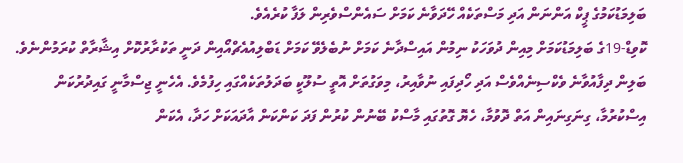ބަލިމަޑުކަމުގެ ޕީކް އަންނަން އަދި މަސްތަކެއް ހޭދަވާނެ ކަމަށް ސައެންސްވެރިން ލަފާ ކުރެއެވެ.
ކޮވިޑް-19ގެ ބަލިމަޑުކަމަށް މިއިން ދުވަހަކު ނިމުން އައިސްދާނެ ކަމަށް ނުބެލެވޭ ކަމަށް ޑަބްލިއުއެޗްއޯއިން ދަނީ ތަކުރާރުކޮށް އިޝާރާތް ކުރަމުންނެވެ. ބަލިން ދިފާއުވާނެ ވެކްސިނެއްވެސް އަދި ހޯދިފައި ނުވާއިރު، މިވަގުތަށް އޮތީ ސުލޫކީ ބަދަލުތަކެއްގައި ހިފުމެވެ. އެހެނީ ޖިސްމާނީ ގައިދުރުކަން އިސްކުރުމާ، ގިނަގިނައިން އަތް ދޮވުމާ، ހެޔޮ ގޮތުގައި މާސްކު ބޭނުން ކުރުން ފަދަ ކަންކަން އާދައަކަށް ހަދާ، އެކަން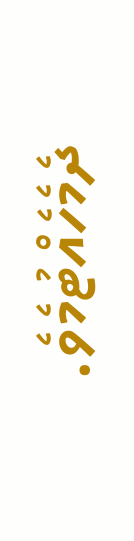ދެމެހެއްޓުމެވެ.